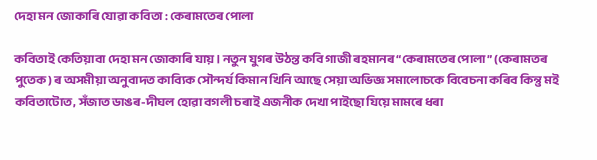দেহা মন জোকাৰি যোৱা কবিতা : কেৰামতেৰ পোলা

কবিতাই কেতিয়াবা দেহা মন জোকাৰি যায়। নতুন যুগৰ উঠন্ত কবি গাজী ৰহমানৰ “কেৰামতেৰ পোলা” (কেৰামতৰ পুতেক) ৰ অসমীয়া অনুবাদত কাব্যিক সৌন্দর্য কিমান খিনি আছে সেয়া অভিজ্ঞ সমালোচকে বিবেচনা কৰিব কিন্তু মই কবিতাটোত, সঁজাত ডাঙৰ-দীঘল হোৱা বগলী চৰাই এজনীক দেখা পাইছো যিয়ে মামৰে ধৰা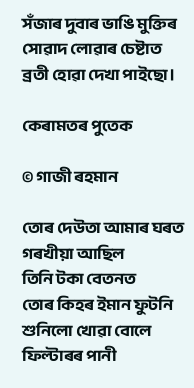সঁজাৰ দুবাৰ ভাঙি মুক্তিৰ সোৱাদ লোৱাৰ চেষ্টাত ব্রতী হোৱা দেখা পাইছো।

কেৰামতৰ পুতেক

© গাজী ৰহমান

তোৰ দেউতা আমাৰ ঘৰত গৰখীয়া আছিল
তিনি টকা বেতনত
তোৰ কিহৰ ইমান ফুটনি
শুনিলো খোৱা বোলে ফিল্টাৰৰ পানী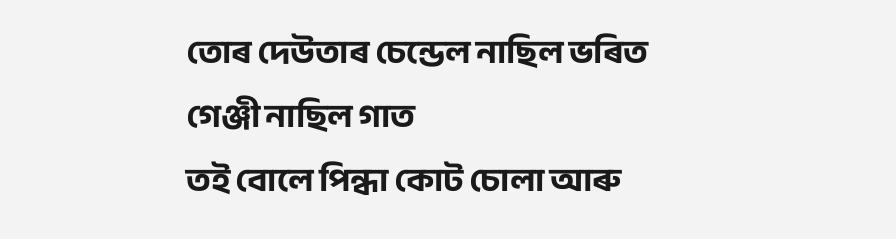তোৰ দেউতাৰ চেন্ডেল নাছিল ভৰিত
গেঞ্জী নাছিল গাত
তই বোলে পিন্ধা কোট চোলা আৰু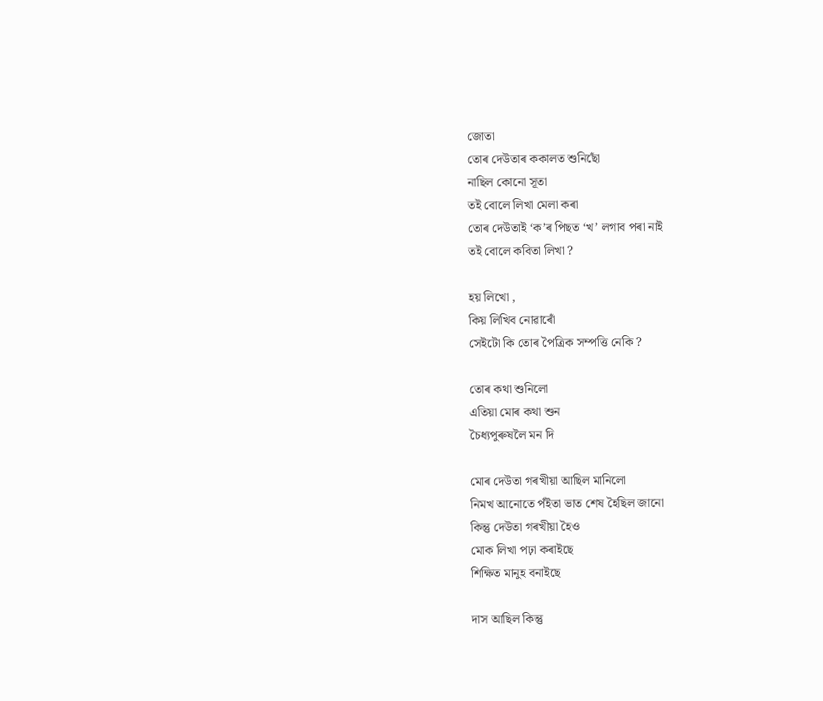জোতা
তোৰ দেউতাৰ ককালত শুনিছোঁ
নাছিল কোনো সূতা
তই বোলে লিখা মেলা কৰা
তোৰ দেউতাই ‘ক’ৰ পিছত ‘খ’ লগাব পৰা নাই
তই বোলে কবিতা লিখা ?

হয় লিখো ,
কিয় লিখিব নোৱাৰোঁ
সেইটো কি তোৰ পৈত্ৰিক সম্পত্তি নেকি ?

তোৰ কথা শুনিলো
এতিয়া মোৰ কথা শুন
চৈধ্যপুৰুষলৈ মন দি

মোৰ দেউতা গৰখীয়া আছিল মানিলো
নিমখ আনোতে পঁইতা ভাত শেষ হৈছিল জানো
কিন্তু দেউতা গৰখীয়া হৈও
মোক লিখা পঢ়া কৰাইছে
শিক্ষিত মানুহ বনাইছে

দাস আছিল কিন্তু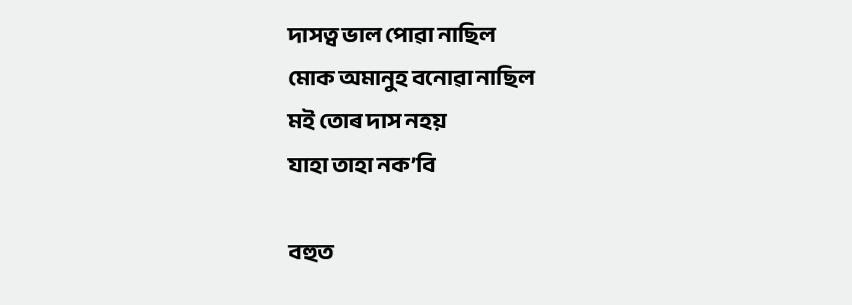দাসত্ব ভাল পোৱা নাছিল
মোক অমানুহ বনোৱা নাছিল
মই তোৰ দাস নহয়
যাহা তাহা নক’বি

বহুত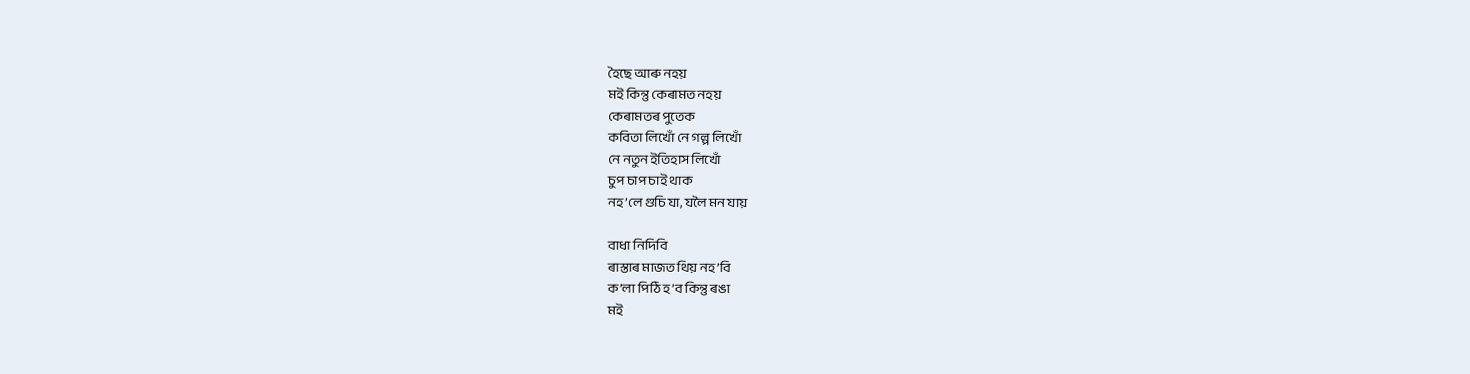হৈছে আৰু নহয়
মই কিন্তু কেৰামত নহয়
কেৰামতৰ পুতেক
কবিতা লিখোঁ নে গল্প লিখোঁ
নে নতুন ইতিহাস লিখোঁ
চুপ চাপ চাই থাক
নহ’লে গুচি যা, যলৈ মন যায়

বাধা নিদিবি
ৰাস্তাৰ মাজত থিয় নহ’বি
ক’লা পিঠি হ’ব কিন্তু ৰঙা
মই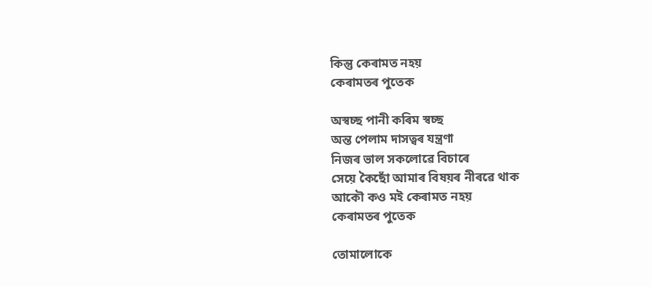কিন্তু কেৰামত নহয়
কেৰামতৰ পুতেক

অস্বচ্ছ পানী কৰিম স্বচ্ছ
অন্ত পেলাম দাসত্বৰ যন্ত্ৰণা
নিজৰ ভাল সকলোৱে বিচাৰে
সেয়ে কৈছোঁ আমাৰ বিষয়ৰ নীৰৱে থাক
আকৌ কও মই কেৰামত নহয়
কেৰামতৰ পুতেক

তোমালোকে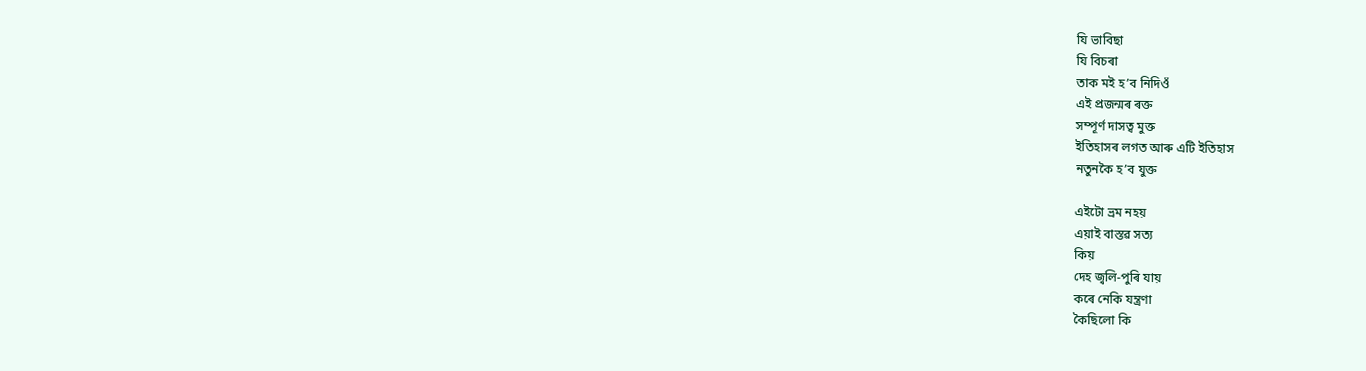যি ভাবিছা
যি বিচৰা
তাক মই হ’ব নিদিওঁ
এই প্ৰজন্মৰ ৰক্ত
সম্পূৰ্ণ দাসত্ব মুক্ত
ইতিহাসৰ লগত আৰু এটি ইতিহাস
নতুনকৈ হ’ব যুক্ত

এইটো ভ্ৰম নহয়
এয়াই বাস্তৱ সত্য
কিয়
দেহ জ্বলি-পুৰি যায়
কৰে নেকি যন্ত্ৰণা
কৈছিলো কি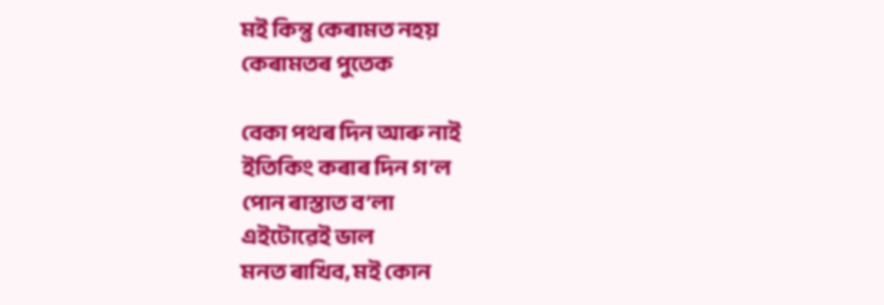মই কিন্তু কেৰামত নহয়
কেৰামতৰ পুতেক

বেকা পথৰ দিন আৰু নাই
ইতিকিং কৰাৰ দিন গ’ল
পোন ৰাস্তাত ব’লা
এইটোৱেই ভাল
মনত ৰাখিব, মই কোন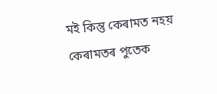মই কিন্তু কেৰামত নহয়
কেৰামতৰ পুতেক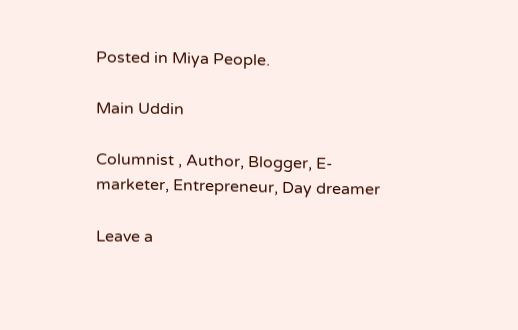Posted in Miya People.

Main Uddin

Columnist , Author, Blogger, E-marketer, Entrepreneur, Day dreamer

Leave a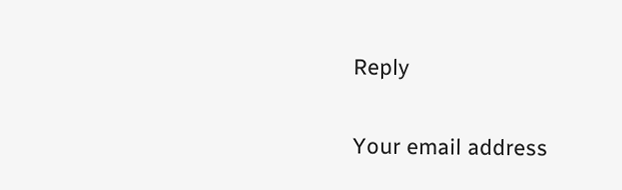Reply

Your email address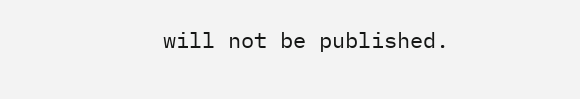will not be published.